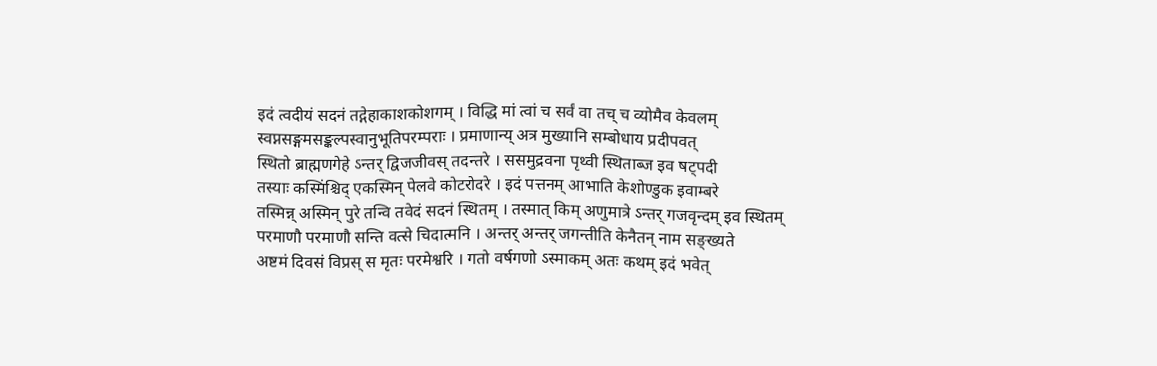इदं त्वदीयं सदनं तद्गेहाकाशकोशगम् । विद्धि मां त्वां च सर्वं वा तच् च व्योमैव केवलम्
स्वप्नसङ्गमसङ्कल्पस्वानुभूतिपरम्पराः । प्रमाणान्य् अत्र मुख्यानि सम्बोधाय प्रदीपवत्
स्थितो ब्राह्मणगेहे ऽन्तर् द्विजजीवस् तदन्तरे । ससमुद्रवना पृथ्वी स्थिताब्ज इव षट्पदी
तस्याः कस्मिंश्चिद् एकस्मिन् पेलवे कोटरोदरे । इदं पत्तनम् आभाति केशोण्डुक इवाम्बरे
तस्मिन्न् अस्मिन् पुरे तन्वि तवेदं सदनं स्थितम् । तस्मात् किम् अणुमात्रे ऽन्तर् गजवृन्दम् इव स्थितम्
परमाणौ परमाणौ सन्ति वत्से चिदात्मनि । अन्तर् अन्तर् जगन्तीति केनैतन् नाम सङ्ख्यते
अष्टमं दिवसं विप्रस् स मृतः परमेश्वरि । गतो वर्षगणो ऽस्माकम् अतः कथम् इदं भवेत्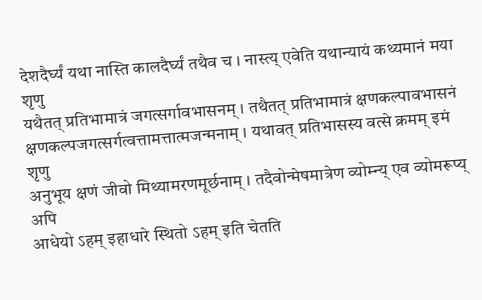देशदैर्घ्यं यथा नास्ति कालदैर्घ्यं तथैव च । नास्त्य् एवेति यथान्यायं कथ्यमानं मया शृणु
यथैतत् प्रतिभामात्रं जगत्सर्गावभासनम् । तथैतत् प्रतिभामात्रं क्षणकल्पावभासनं
क्षणकल्पजगत्सर्गत्वत्तामत्तात्मजन्मनाम् । यथावत् प्रतिभासस्य वत्से क्रमम् इमं शृणु
अनुभूय क्षणं जीवो मिथ्यामरणमूर्छनाम् । तदैवोन्मेषमात्रेण व्योम्न्य् एव व्योमरूप्य् अपि
आधेयो ऽहम् इहाधारे स्थितो ऽहम् इति चेतति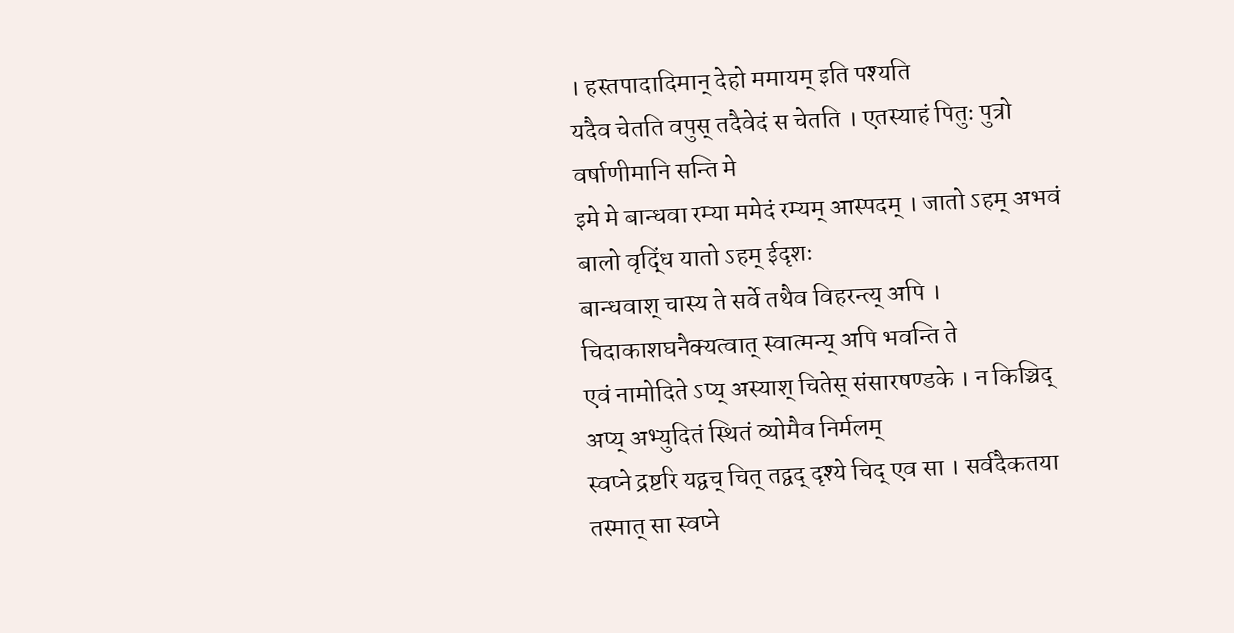। हस्तपादादिमान् देहो ममायम् इति पश्यति
यदैव चेतति वपुस् तदैवेदं स चेतति । एतस्याहं पितुः पुत्रो वर्षाणीमानि सन्ति मे
इमे मे बान्धवा रम्या ममेदं रम्यम् आस्पदम् । जातो ऽहम् अभवं बालो वृद्धिं यातो ऽहम् ईदृशः
बान्धवाश् चास्य ते सर्वे तथैव विहरन्त्य् अपि । चिदाकाशघनैक्यत्वात् स्वात्मन्य् अपि भवन्ति ते
एवं नामोदिते ऽप्य् अस्याश् चितेस् संसारषण्डके । न किञ्चिद् अप्य् अभ्युदितं स्थितं व्योमैव निर्मलम्
स्वप्ने द्रष्टरि यद्वच् चित् तद्वद् दृश्ये चिद् एव सा । सर्वदैकतया तस्मात् सा स्वप्ने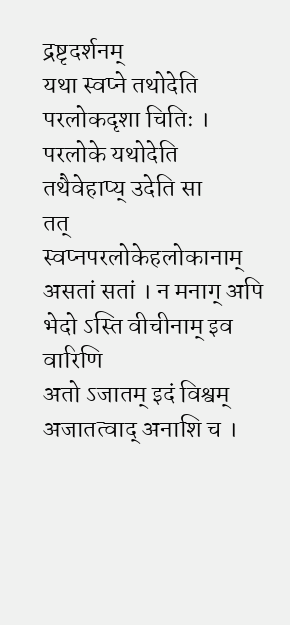द्रष्टृदर्शनम्
यथा स्वप्ने तथोदेति परलोकदृशा चितिः । परलोके यथोदेति तथैवेहाप्य् उदेति सा
तत् स्वप्नपरलोकेहलोकानाम् असतां सतां । न मनाग् अपि भेदो ऽस्ति वीचीनाम् इव वारिणि
अतो ऽजातम् इदं विश्वम् अजातत्वाद् अनाशि च ।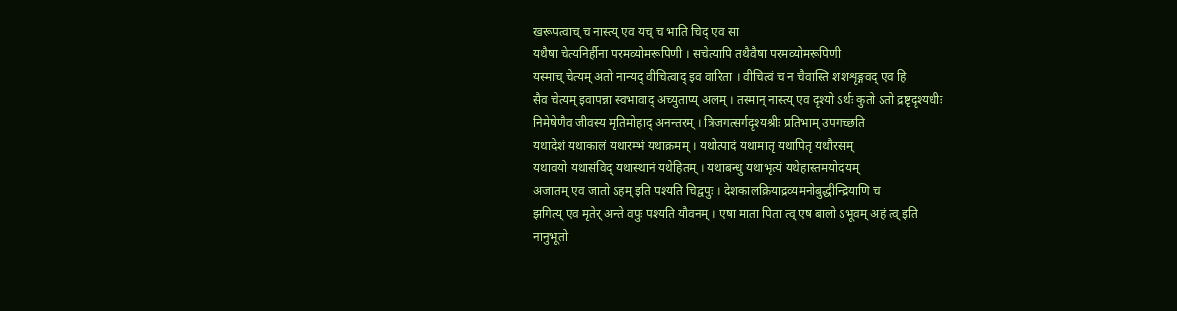खरूपत्वाच् च नास्त्य् एव यच् च भाति चिद् एव सा
यथैषा चेत्यनिर्हीना परमव्योमरूपिणी । सचेत्यापि तथैवैषा परमव्योमरूपिणी
यस्माच् चेत्यम् अतो नान्यद् वीचित्वाद् इव वारिता । वीचित्वं च न चैवास्ति शशशृङ्गवद् एव हि
सैव चेत्यम् इवापन्ना स्वभावाद् अच्युताप्य् अलम् । तस्मान् नास्त्य् एव दृश्यो ऽर्थः कुतो ऽतो द्रष्टृदृश्यधीः
निमेषेणैव जीवस्य मृतिमोहाद् अनन्तरम् । त्रिजगत्सर्गदृश्यश्रीः प्रतिभाम् उपगच्छति
यथादेशं यथाकालं यथारम्भं यथाक्रमम् । यथोत्पादं यथामातृ यथापितृ यथौरसम्
यथावयो यथासंविद् यथास्थानं यथेहितम् । यथाबन्धु यथाभृत्यं यथेहास्तमयोदयम्
अजातम् एव जातो ऽहम् इति पश्यति चिद्वपुः । देशकालक्रियाद्रव्यमनोबुद्धीन्द्रियाणि च
झगित्य् एव मृतेर् अन्ते वपुः पश्यति यौवनम् । एषा माता पिता त्व् एष बालो ऽभूवम् अहं त्व् इति
नानुभूतो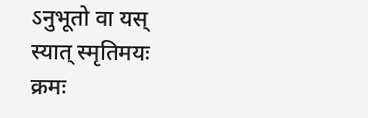ऽनुभूतो वा यस् स्यात् स्मृतिमयः क्रमः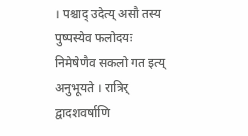। पश्चाद् उदेत्य् असौ तस्य पुष्पस्येव फलोदयः
निमेषेणैव सकलो गत इत्य् अनुभूयते । रात्रिर् द्वादशवर्षाणि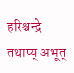हरिश्चन्द्रे तथाप्य् अभूत्